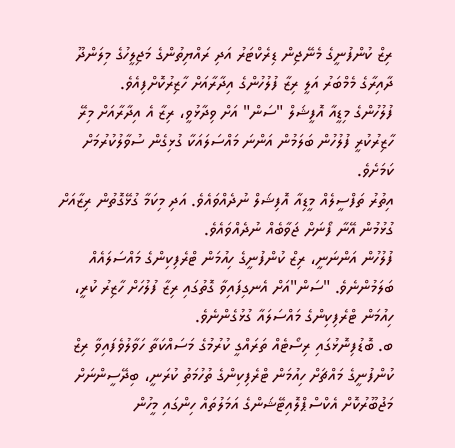ރިޒް ކުންފުނީގެ މެނޭޖިން ޑިރެކްޓަރު އަދި ރައްޔިތުންގެ މަޖިލީހުގެ މިލަންދޫ ދާއިރާގެ މެމްބަރު އަލީ ރިޒާ ފުލުހުންގެ އިދާރާއަށް ހާޒިރުކޮށްފިއެވެ.
ފުލުހުންގެ މިޑީއާ އޮފީޝަލް "ސަން" އަށް ވިދާޅުވީ، ރިޒާ އެ އިދާރާއަށް މިރޭ ހާޒިރުކުރީ ފުލުހުން ބަލަމުން އަންނަ މައްސަލައަކާ ގުޅިގެން ސުވާލުކުރުމަށް ކަމަށެވެ.
އިތުރު ތަފްސީލެއް މީޑިއާ އޮފިޝަލް ނުދެއްވައެވެ. އަދި މިކަމާ ގުޅޭގޮތުން ރިޒާއަށް ގުޅުމުން އޭނާ ފޯނަށް ޖަވާބެއް ނުދެއްވައެވެ.
ފުލުހުން އަންނަނީ، ރިޒް ކުންފުނީގެ ހިއުމަން ޓްރެފިކިންގެ މައްސަލައެއް ބަލަމުންނެވެ. "ސަން"އަށް އެނގިފައިވާ ގޮތުގައި ރިޒާ ފުލުހަށް ހާޒިރު ކުރީ، ހިއުމަން ޓްރެފިކިންގެ މައްސަލައާ ގުޅުގެންނެވެ.
ބ. ބޮޑުފިނޮޅުގައި ރިސޯޓެއް ތަރައްގީ ކުރުމުގެ މަސައްކަތާ ހަވާލުވެފައިވާ ރިޒް ކުންފުނީގެ މައްޗަށް ހިއުމަން ޓްރެފިކިންގެ ތުހުމަތު ކުރަނީ، ބިދޭސީންނަށް މަޖުބޫރުކޮށް އެކްސްޕްލޮއިޓޭޝަންގެ އަމަލުތައް ހިންގައި މީހުން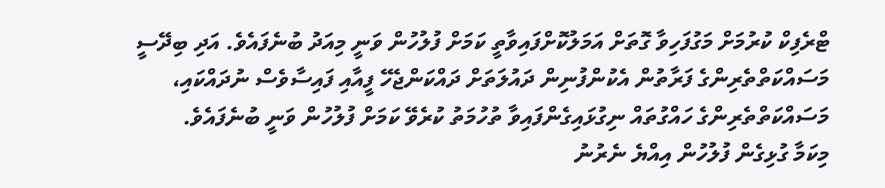ޓްރެފިކް ކުރުމަށް މަގުފަހިވާ ގޮތަށް އަމަލުކޮށްފައިވާތީ ކަމަށް ފުލުހުން ވަނީ މިއަދު ބުނެފައެވެ. އަދި ބިދޭސީ މަސައްކަތްތެރިންގެ ފަރާތުން އެކުންފުނިން ދައުލަތަށް ދައްކަންޖެހޭ ފީއާއި ފައިސާވެސް ނުދައްކައި، މަސައްކަތްތެރިންގެ ހައްގުތައް ނިގުޅައިގެންފައިވާ ތުހުމަތު ކުރެވޭ ކަމަށް ފުލުހުން ވަނީ ބުނެފައެވެ.
މިކަމާ ގުޅިގެން ފުލުހުން އިއްޔެ ނެރުނު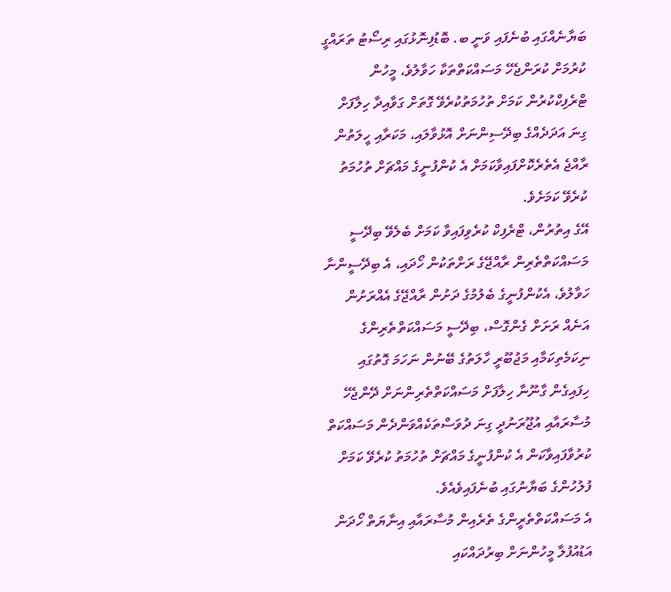ބަޔާނެއްގައި ބުނެފައި ވަނީ ބ. ބޮޑުފިނޮޅުގައި ރިސޯޓު ތަރައްގީ ކުރުމަށް ކުރަންޖެހޭ މަސައްކަތްތަކާ ހަވާލުވެ، މީހުން ޓްރެފިކްކުރުން ކަމަށް ތުހުމަތުކުރެވޭ ގޮތަށް ގަވާއިދާ ހިލާފަށް ގިނަ އަދަދެއްގެ ބިދޭސިންނަށް އޮޅުވާލައި، މަކަރާއި ހީލަތުން ރާއްޖެ އެތެރެކޮށްފައިވާކަމަށް އެ ކުންފުނީގެ މައްޗަށް ތުހުމަތު ކުރެވޭ ކަމަށެވެ.
އޭގެ އިތުރުން، ޓްރެފިކް ކުރެވިފައިވާ ކަމަށް ބެލެވޭ ބިދޭސީ މަސައްކަތްތެރިން ރާއްޖޭގެ ރަށްތަކުން ހޯދައި، އެ ބިދޭސީންނާ ހަވާލުވެ، އެކުންފުނީގެ ބެލުމުގެ ދަށުން ރާއްޖޭގެ އެއްރަށުން އަނެއް ރަށަށް ގެންގޮސް، ބިދޭސީ މަސައްކަތްތެރިންގެ ނިކަމެތިކަމާއި މަޖުބޫރީ ހާލަތުގެ ބޭނުން ނަހަމަ ގޮތުގައި ހިފައިގެން ގާނޫނާ ހިލާފަށް މަސައްކަތްތެރިންނަށް ދޭންޖެހޭ މުސާރައާއި އުޖޫރަނުދީ ގިނަ ދުވަސްތަކެއްވަންދެން މަސައްކަތް ކުރުވާފައިވާކަން އެ ކުންފުނީގެ މައްޗަށް ތުހުމަތު ކުރެވޭ ކަމަށް ފުލުހުންގެ ބަޔާނުގައި ބުނެފައިވެއެވެ.
އެ މަސައްކަތްތެރީންގެ ތެރެއިން މުސާރައާއި އިނާޔަތް ހޯދަން އަޑުއުފުލާ މީހުންނަށް ބިރުދައްކައި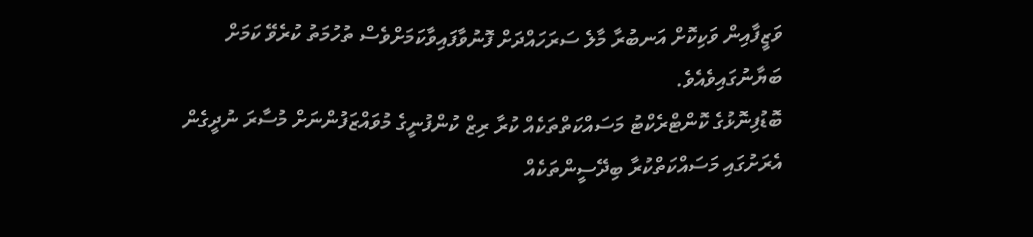ވަޒީފާއިން ވަކިކޮށް އަނބުރާ މާލެ ސަރަހައްދަށް ފޮނުވާފައިވާކަމަށްވެސް ތުހުމަތު ކުރެވޭ ކަމަށް ބަޔާނުގައިވެއެވެ.
ބޮޑުފިނޮޅުގެ ކޮންޓްރެކްޓު މަސައްކަތްތަކެއް ކުރާ ރިޒް ކުންފުނީގެ މުވައްޒަފުންނަށް މުސާރަ ނުދީގެން އެރަށުގައި މަސައްކަތްކުރާ ބިދޭސީންތަކެއް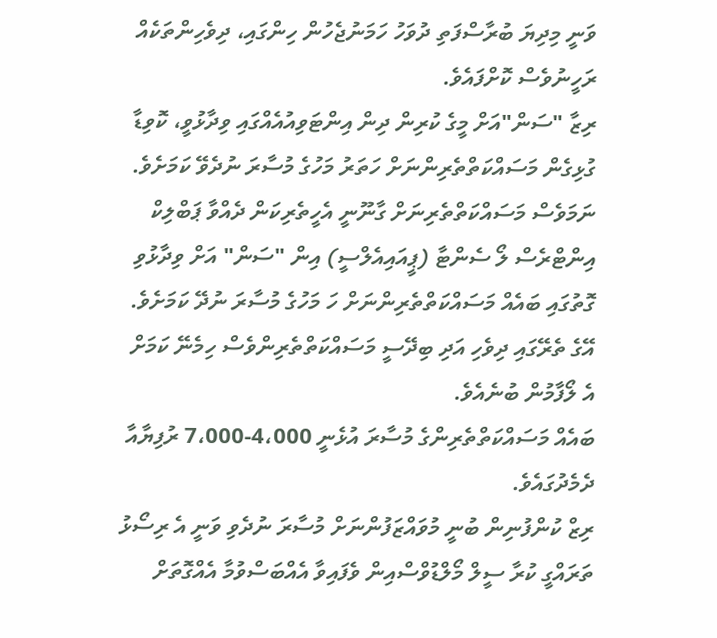ވަނީ މިދިޔަ ބުރާސްފަތި ދުވަހު ހަމަނުޖެހުން ހިންގައި، ދިވެހިންތަކެއް ރަހީނުވެސް ކޮށްފައެވެ.
ރިޒާ "ސަން"އަށް މީގެ ކުރިން ދިން އިންޓަވިއުއެއްގައި ވިދާޅުވީ، ކޮވިޑާ ގުޅިގެން މަސައްކަތްތެރިންނަށް ހަތަރު މަހުގެ މުސާރަ ނުދެވޭ ކަމަށެވެ.
ނަމަވެސް މަސައްކަތްތެރިނަށް ގާނޫނީ އެހީތެރިކަން ދެއްވާ ޕަބްލިކް އިންޓްރެސް ލޯ ސެންޓާ (ޕީއައިއެލްސީ) އިން "ސަން" އަށް ވިދާޅުވި ގޮތުގައި ބައެއް މަސައްކަތްތެރިންނަށް ހަ މަހުގެ މުސާރަ ނުދޭ ކަމަށެވެ. އޭގެ ތެރޭގައި ދިވެހި އަދި ބިދޭސީ މަސައްކަތްތެރިންވެސް ހިމެނޭ ކަމަށް އެ ލޯފާމުން ބުނެއެވެ.
ބައެއް މަސައްކަތްތެރިންގެ މުސާރަ އުޅެނީ 4،000-7،000 ރުފިޔާއާ ދެމެދުގައެވެ.
ރިޒް ކުންފުނިން ބުނީ މުވައްޒަފުންނަށް މުސާރަ ނުދެވި ވަނީ އެ ރިސޯޅު ތަރައްގީ ކުރާ ސީލް މޯލްޑުވްސްއިން ވެފައިވާ އެއްބަސްވުމާ އެއްގޮތަށް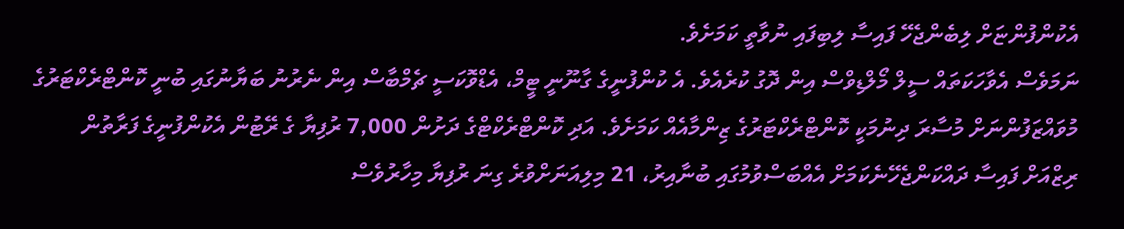އެކުންފުންޏަށް ލިބެންޖެހޭ ފައިސާ ލިބިފައި ނުވާތީ ކަމަށެވެ.
ނަމަވެސް އެވާހަކަތައް ސީލް މޯލްޑިވްސް އިން ދޮގު ކުރެއެވެ. އެ ކުންފުނީގެ ގާނޫނީ ޓީމް، އެޑްވޮކަސީ ޗެމްބާސް އިން ނެރުނު ބަޔާނުގައި ބުނީ ކޮންޓްރެކްޓަރުގެ މުވައްޒަފުންނަށް މުސާރަ ދިނުމަކީ ކޮންޓްރެކްޓަރުގެ ޒިންމާއެއް ކަމަށެވެ. އަދި ކޮންޓްރެކްޓްގެ ދަށުން 7,000 ރުފިޔާ ގެ ރޭޓުން އެކުންފުނީގެ ފަރާތުން ރިޒްއަށް ފައިސާ ދައްކަންޖެހޭނެކަމަށް އެއްބަސްވުމުގައި ބުނާއިރު، 21 މިލިއަނަށްވުރެ ގިނަ ރުފިޔާ މިހާރުވެސް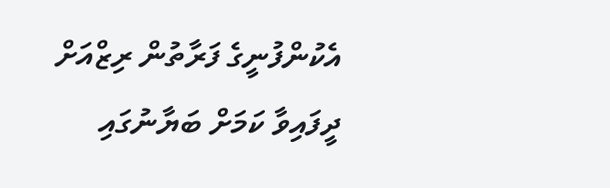އެކުންފުނީގެ ފަރާތުން ރިޒްއަށް ދީފައިވާ ކަމަށް ބަޔާނުގައި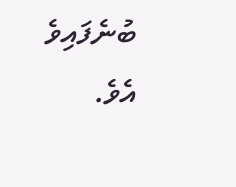ބުނެފައިވެ އެވެ.